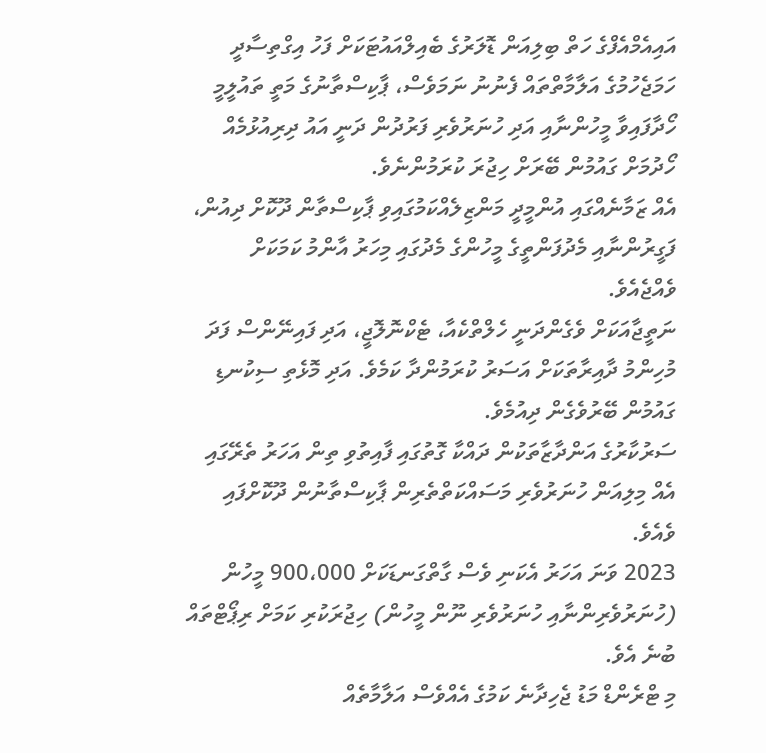އައިއެމްއެފްގެ ހަތް ބިލިއަން ޑޮލަރުގެ ބެއިލްއައުޓަކަށް ފަހު އިގްތިސާދީ ހަމަޖެހުމުގެ އަލާމާތްތައް ފެނުނު ނަމަވެސް، ޕާކިސްތާނުގެ މަތީ ތައުލީމީ ހޯދާފައިވާ މީހުންނާއި އަދި ހުނަރުވެރި ފަރުދުން ދަނީ އައު ދިރިއުޅުމެއް ހޯދުމަށް ގައުމުން ބޭރަށް ހިޖުރަ ކުރަމުންނެވެ.
އެއް ޒަމާނެއްގައި އުންމީދީ މަންޒިލެއްކަމުގައިވި ޕާކިސްތާން ދޫކޮށް ދިއުން، ފަގީރުންނާއި މެދުފަންތީގެ މީހުންގެ މެދުގައި މިހަރު އާންމު ކަމަކަށް ވެއްޖެއެވެ.
ނަތީޖާއަކަށް ވެގެންދަނީ ހެލްތްކެއާ، ޓެކްނޮލޮޖީ، އަދި ފައިނޭންސް ފަދަ މުހިންމު ދާއިރާތަކަށް އަސަރު ކުރަމުންދާ ކަމެވެ. އަދި މޮޅެތި ސިކުނޑި ގައުމުން ބޭރުވެގެން ދިއުމެވެ.
ސަރުކާރުގެ އަންދާޒާތަކުން ދައްކާ ގޮތުގައި ފާއިތުވި ތިން އަހަރު ތެރޭގައި އެއް މިލިއަން ހުނަރުވެރި މަސައްކަތްތެރިން ޕާކިސްތާނުން ދޫކޮށްފައި ވެއެވެ.
2023 ވަނަ އަހަރު އެކަނި ވެސް ގާތްގަނޑަކަށް 900،000 މީހުން (ހުނަރުވެރިންނާއި ހުނަރުވެރި ނޫން މީހުން) ހިޖުރަކުރި ކަމަށް ރިޕޯޓްތައް ބުނެ އެވެ.
މި ޓްރެންޑް މަޑު ޖެހިދާނެ ކަމުގެ އެއްވެސް އަލާމާތެއް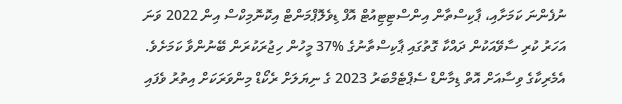ނުފެންނަ ކަމަށާއި، ޕާކިސްތާން އިންސްޓިޓިއުޓް އޮފް ޑިވެލޮޕްމަންޓް އިކޮނޮމިކްސް އިން 2022 ވަނަ އަހަރު ކުރި ސާވޭއަކުން ދައްކާ ގޮތުގައި ޕާކިސްތާނުގެ %37 މީހުން ހިޖުރަކުރަން ބޭނުންވާ ކަމަށެވެ.
އެމެރިކާގެ ވިސާއަށް އޮތް ޑިމާންޑް ސެޕްޓެމްބަރު 2023 ގެ ނިޔަލަށް ރެކޯޑް މިންވަރަކަށް އިތުރު ވެފައި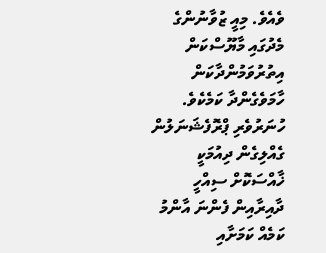ވެއެވެ. މިއީ ޒުވާނުންގެ މެދުގައި މާޔޫސްކަން އިތުރުވަމުންދާކަން ހާމަވެގެންދާ ކަމެކެވެ.
ހުނަރުވެރި ޕްރޮފެޝަނަލުން ގެއްލިގެން ދިއުމަކީ ޚާއްސަކޮށް ސިއްހީ ދާއިރާއިން ފެންނަ އާންމު ކަމެއް ކަމަށާއި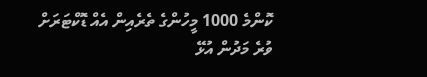ކޮންމެ 1000 މީހުންގެ ތެރެއިން އެއް ޑޮކްޓަރަށް ވުރެ މަދުން އުޅޭ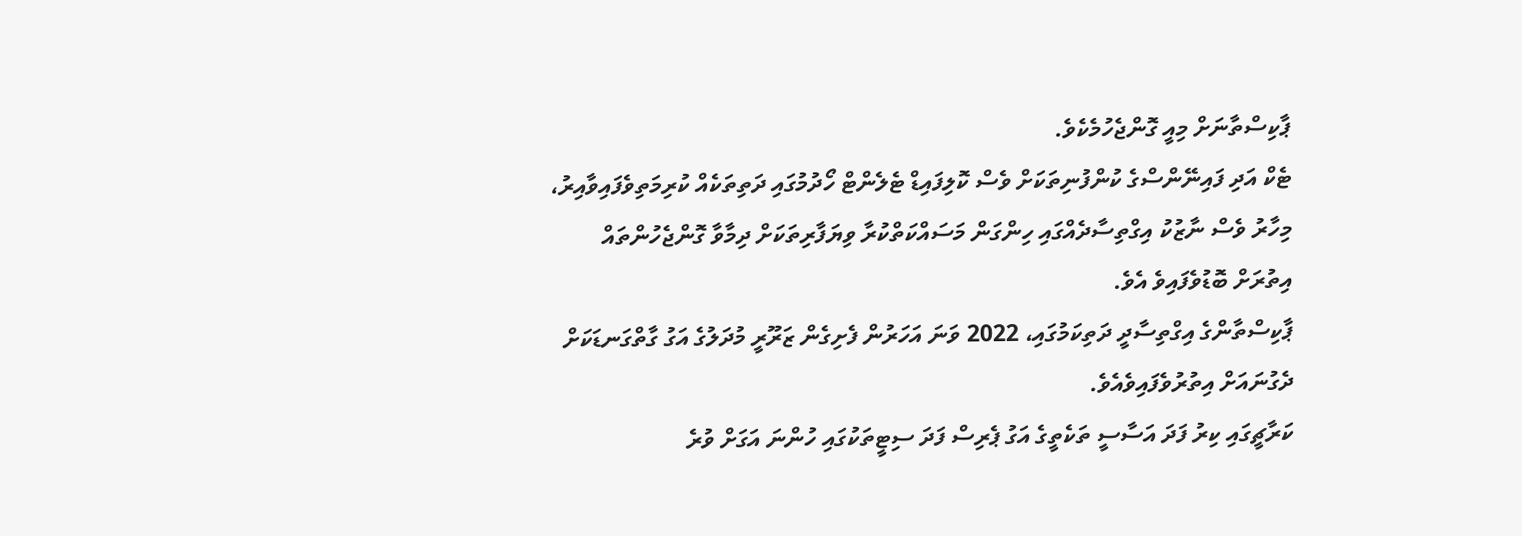ޕާކިސްތާނަށް މިއީ ގޮންޖެހުމެކެވެ.
ޓެކް އަދި ފައިނޭންސްގެ ކުންފުނިތަކަށް ވެސް ކޮލިފައިޑް ޓެލެންޓް ހޯދުމުގައި ދަތިތަކެއް ކުރިމަތިވެފައިވާއިރު، މިހާރު ވެސް ނާޒުކު އިގްތިސާދެއްގައި ހިންގަން މަސައްކަތްކުރާ ވިޔަފާރިތަކަށް ދިމާވާ ގޮންޖެހުންތައް އިތުރަށް ބޮޑުވެފައިވެ އެވެ.
ޕާކިސްތާންގެ އިގްތިސާދީ ދަތިކަމުގައި، 2022 ވަނަ އަހަރުން ފެށިގެން ޒަރޫރީ މުދަލުގެ އަގު ގާތްގަނޑަކަށް ދެގުނައަށް އިތުރުވެފައިވެއެވެ.
ކަރާޗީގައި ކިރު ފަދަ އަސާސީ ތަކެތީގެ އަގު ޕެރިސް ފަދަ ސިޓީތަކުގައި ހުންނަ އަގަށް ވުރެ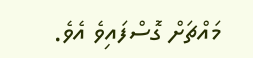މައްޗަށް ގޮސްފައިވެ އެވެ.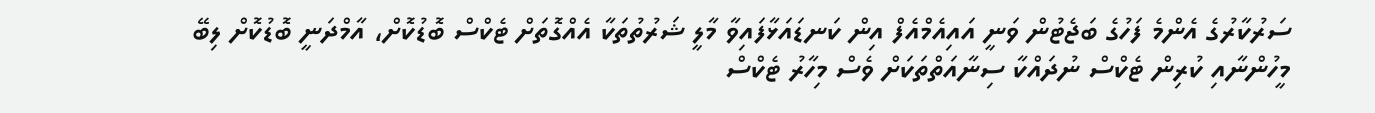ސަރުކާރުގެ އެންމެ ފަހުގެ ބަޖެޓުން ވަނީ އައިއެމްއެފް އިން ކަނޑައަޅާފައިވާ މާލީ ޝަރުތުތަކާ އެއްގޮތަށް ޓެކްސް ބޮޑުކޮށް، އާމްދަނީ ބޮޑުކޮށް ލިބޭ މީހުންނާއި ކުރިން ޓެކްސް ނުދައްކާ ސިނާއަތްތަކަށް ވެސް މިހާރު ޓެކްސް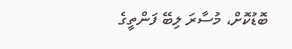ބޮޑުކޮށް، މުސާރަ ލިބޭ ފަންތީގެ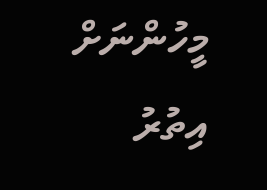މީހުންނަށް އިތުރު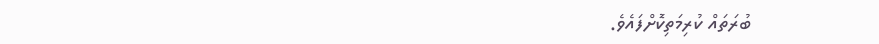ބުރަތައް ކުރިމަތިކޮށްފައެވެ.